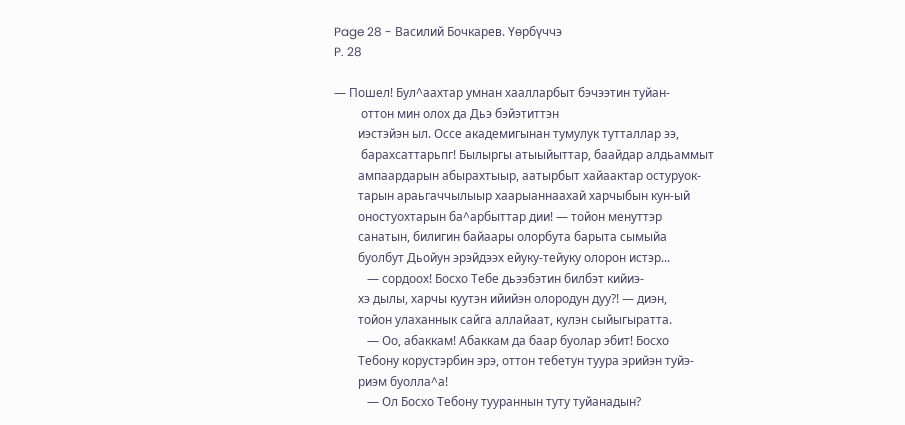Page 28 - Василий Бочкарев. Үөрбүччэ
P. 28

— Пошел! Бул^аахтар умнан хаалларбыт бэчээтин туйан-
         оттон мин олох да Дьэ бэйэтиттэн
        иэстэйэн ыл. Оссе академигынан тумулук тутталлар ээ,
         барахсаттарьпг! Былыргы атыыйыттар, баайдар алдьаммыт
        ампаардарын абырахтыыр, аатырбыт хайаактар остуруок-
        тарын араьгаччылыыр хаарыаннаахай харчыбын кун-ый
        оностуохтарын ба^арбыттар дии! — тойон менуттэр
        санатын, билигин байаары олорбута барыта сымыйа
        буолбут Дьойун эрэйдээх ейуку-тейуку олорон истэр...
           — сордоох! Босхо Тебе дьээбэтин билбэт кийиэ-
        хэ дылы, харчы куутэн ийийэн олородун дуу?! — диэн,
        тойон улаханнык сайга аллайаат, кулэн сыйыгыратта.
           — Оо, абаккам! Абаккам да баар буолар эбит! Босхо
        Тебону корустэрбин эрэ, оттон тебетун туура эрийэн туйэ-
        риэм буолла^а!
           — Ол Босхо Тебону туураннын туту туйанадын?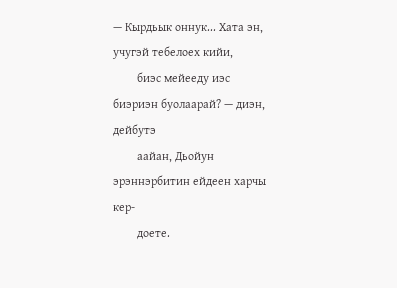— Кырдьык оннук... Хата эн, учугэй тебелоех кийи,
        биэс мейееду иэс биэриэн буолаарай? — диэн, дейбутэ
        аайан, Дьойун эрэннэрбитин ейдеен харчы кер-
        доете.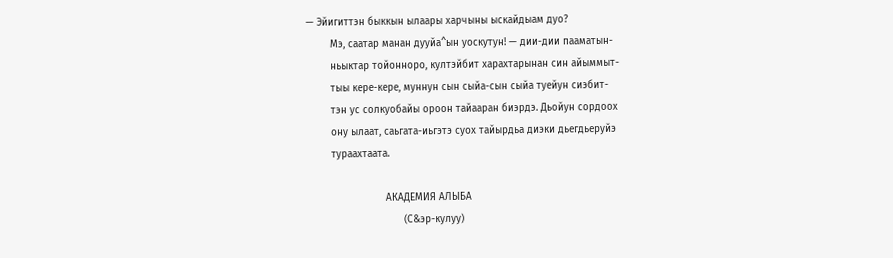— Эйигиттэн быккын ылаары харчыны ыскайдыам дуо?
        Мэ, саатар манан дууйа^ын уоскутун! — дии-дии пааматын-
        ньыктар тойонноро, култэйбит харахтарынан син айыммыт-
        тыы кере-кере, муннун сын сыйа-сын сыйа туейун сиэбит-
        тэн ус солкуобайы ороон тайааран биэрдэ. Дьойун сордоох
        ону ылаат, саьгата-иьгэтэ суох тайырдьа диэки дьегдьеруйэ
        тураахтаата.

                          АКАДЕМИЯ АЛЫБА
                                (С&эр-кулуу)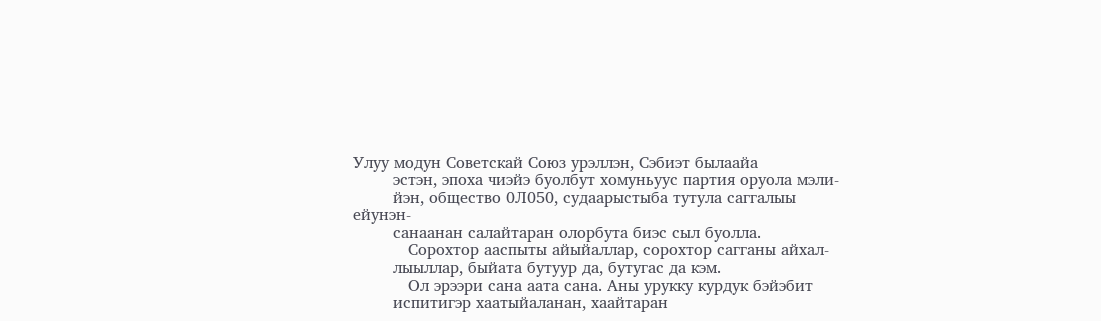Улуу модун Советскай Союз урэллэн, Сэбиэт былаайа
        эстэн, эпоха чиэйэ буолбут хомуньуус партия оруола мэли-
        йэн, общество 0Л050, судаарыстыба тутула саггалыы ейунэн-
        санаанан салайтаран олорбута биэс сыл буолла.
           Сорохтор ааспыты айыйаллар, сорохтор сагганы айхал-
        лыыллар, быйата бутуур да, бутугас да кэм.
           Ол эрээри сана аата сана. Аны урукку курдук бэйэбит
        испитигэр хаатыйаланан, хаайтаран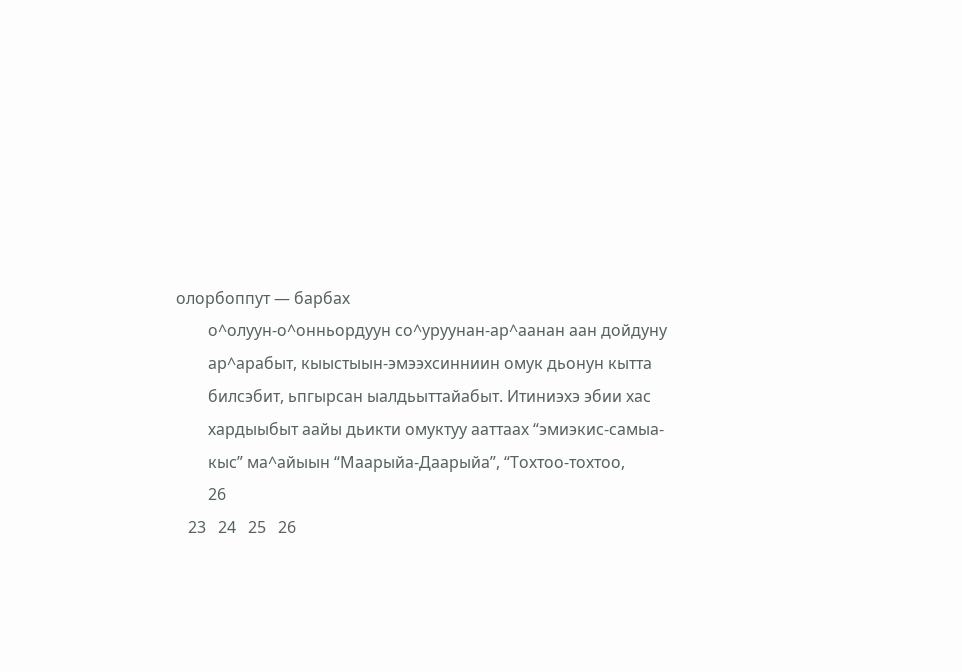олорбоппут — барбах
        о^олуун-о^онньордуун со^уруунан-ар^аанан аан дойдуну
        ар^арабыт, кыыстыын-эмээхсинниин омук дьонун кытта
        билсэбит, ьпгырсан ыалдьыттайабыт. Итиниэхэ эбии хас
        хардыыбыт аайы дьикти омуктуу ааттаах “эмиэкис-самыа-
        кыс” ма^айыын “Маарыйа-Даарыйа”, “Тохтоо-тохтоо,
        26
   23   24   25   26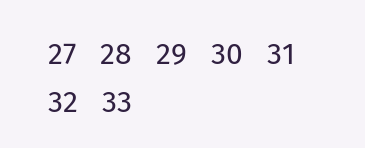27   28   29   30   31   32   33